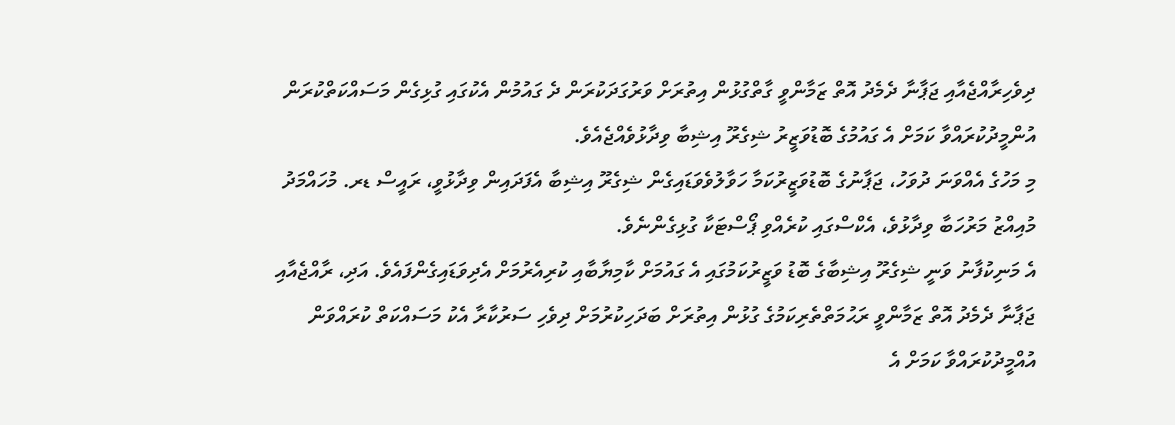ދިވެހިރާއްޖެއާއި ޖަޕާނާ ދެމެދު އޮތް ޒަމާންވީ ގާތްގުޅުން އިތުރަށް ވަރުގަދަކުރަން ދެ ގައުމުން އެކުގައި ގުޅިގެން މަސައްކަތްކުރަން އުންމީދުކުރައްވާ ކަމަށް އެ ގައުމުގެ ބޮޑުވަޒީރު ޝިގެރޫ އިޝިބާ ވިދާޅުވެއްޖެއެވެ.
މި މަހުގެ އެއްވަނަ ދުވަހު، ޖަޕާނުގެ ބޮޑުވަޒީރުކަމާ ހަވާލުވެވަޑައިގެން ޝިގެރޫ އިޝިބާ އެފަދައިން ވިދާޅުވީ، ރައީސް ޑރ. މުހައްމަދު މުއިއްޒު މަރުހަބާ ވިދާޅުވެ، އެކްސްގައި ކުރެއްވި ޕޯސްޓަކާ ގުޅިގެންނެވެ.
އެ މަނިކުފާނު ވަނީ ޝިގެރޫ އިޝިބާގެ ބޮޑު ވަޒީރުކަމުގައި އެ ގައުމަށް ކާމިޔާބާއި ކުރިއެރުމަށް އެދިވަޑައިގެންފައެވެ. އަދި، ރާއްޖެއާއި ޖަޕާނާ ދެމެދު އޮތް ޒަމާންވީ ރަޙުމަތްތެރިކަމުގެ ގުޅުން އިތުރަށް ބަދަހިކުރުމަށް ދިވެހި ސަރުކާރާ އެކު މަސައްކަތް ކުރައްވަން އުއްމީދުކުރައްވާ ކަމަށް އެ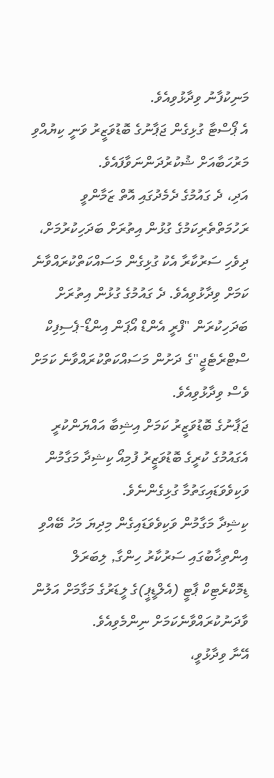މަނިކުފާނު ވިދާޅުވިއެވެ.
އެ ޕޯސްޓާ ގުޅިގެން ޖަޕާނުގެ ބޮޑުވަޒީރު ވަނީ ކިޔުއްވި މަރުހަބާއަށް ޝުކުރުދަންނަވާފައެވެ.
އަދި، ދެ ގައުމުގެ ދެމެދުގައި އޮތް ޒަމާންވީ ރަހުމަތްތެރިކަމުގެ ގުޅުން އިތުރަށް ބަދަހިކުރުމަށް، ދިވެހި ސަރުކާރާ އެކު ގުޅިގެން މަސައްކަތްކުރައްވާނެ ކަމަށް ވިދާޅުވިއެވެ. ދެ ގައުމުގެ ގުޅުން އިތުރަށް ބަދަހިކުރަން "ފްރީ އެންޑް އޯޕަން އިންޑޯ-ޕެސިފިކް ސްޓްރެޓެޖީ"ގެ ދަށުން މަސައްކަތްކުރައްވާނެ ކަމަށް ވެސް ވިދާޅުވިއެވެ.
ޖަޕާނުގެ ބޮޑުވަޒީރު ކަމަށް އިޝިބާ އައްޔަންކުރީ އެގައުމުގެ ކުރީގެ ބޮޑުވަޒީރު ފުމިއޯ ކިޝިދާ މަގާމުން ވަކިވެވަޑައިގަތުމާ ގުޅިގެންނެވެ.
ކިޝިދާ މަގާމުން ވަކިވެވަޑައިގެން މިދިޔަ މަހު ބޭއްވި އިންތިޚާބުގައި ސަރުކާރު ހިންގާ, ލިބަރަލް ޑިމޮކްރެޓިކް ޕާޓީ (އެލްޑީޕީ)ގެ ލީޑަރުގެ މަގާމަށް އަލުން ވާދަނުކުރައްވާނެކަމަށް ނިންމެވިއެވެ.
އޭނާ ވިދާޅުވީ،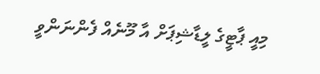މިއީ ޕާޓީގެ ލީޑާޝިޕަށް އާ މޫނެއް ފެންނަންވީ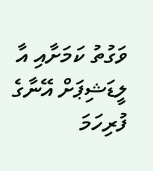ވަގުތު ކަމަށާއި އާ ލީޑަޝިޕަށް އޭނާގެ ފުރިހަމަ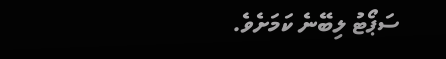ސަޕޯޓު ލިބޭނެ ކަމަށެވެ.